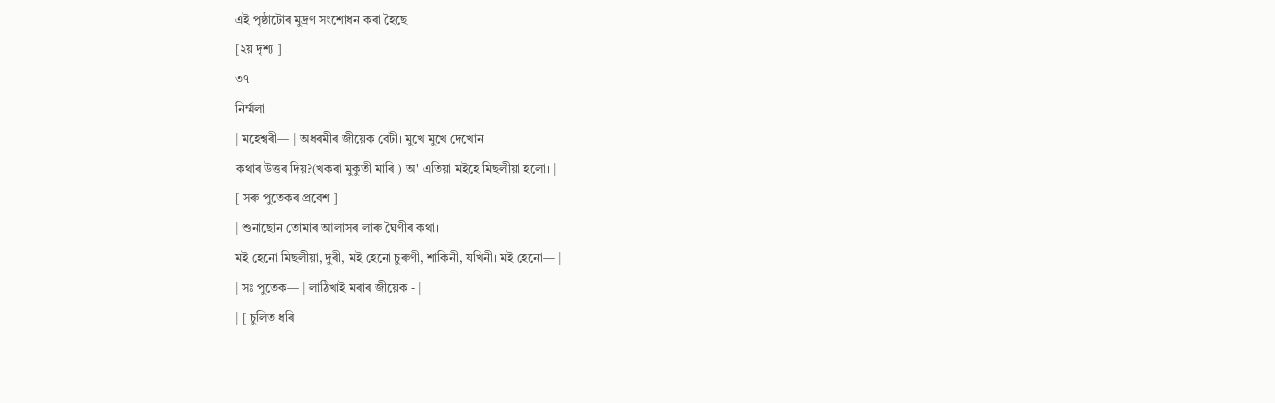এই পৃষ্ঠাটোৰ মুদ্ৰণ সংশোধন কৰা হৈছে
[২য় দৃশ্য ]
৩৭
নিৰ্ম্মলা
| মহেশ্বৰী— | অধৰমীৰ জীয়েক বেটী। মুখে মুখে দেখোন
কথাৰ উত্তৰ দিয়?(খকৰা মুকুতী মাৰি ) অ' এতিয়া মইহে মিছলীয়া হলো। |
[ সৰু পুতেকৰ প্ৰবেশ ]
| শুনাছোন তোমাৰ আলাসৰ লাৰু ঘৈণীৰ কথা।
মই হেনো মিছলীয়া, দুৰী, মই হেনো চুৰুণী, শাকিনী, যখিনী। মই হেনো— |
| সঃ পুতেক— | লাঠিখাই মৰাৰ জীয়েক - |
| [ চুলিত ধৰি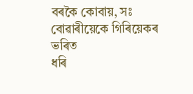বৰকৈ কোবায়, সঃ বোৱাৰীয়েকে গিৰিয়েকৰ ভৰিত
ধৰি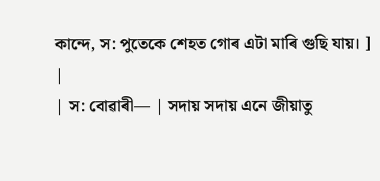কান্দে, স: পুতেকে শেহত গোৰ এটা মাৰি গুছি যায়। ] |
| স: বোৱাৰী— | সদায় সদায় এনে জীয়াতু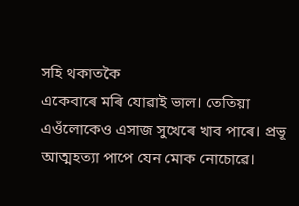সহি থকাতকৈ
একেবাৰে মৰি যোৱাই ভাল। তেতিয়া এওঁলোকেও এসাজ সুখেৰে খাব পাৰে। প্ৰভূ আত্মহত্যা পাপে যেন মোক নোচোৱে।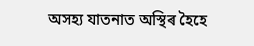অসহ্য যাতনাত অস্থিৰ হৈহে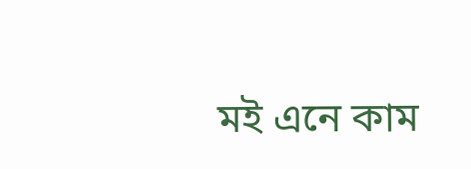মই এনে কাম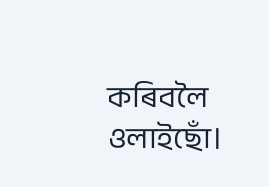কৰিবলৈ ওলাইছোঁ।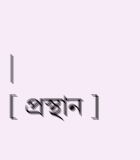|
[ প্ৰস্থান ]